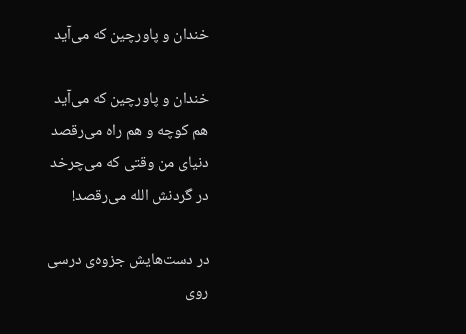خندان و پاورچین که می‌آید

خندان و پاورچین که می‌آید
هم کوچه و هم‌ راه می‌رقصد
دنیای من وقتی که می‌چرخد
در گردنش الله می‌رقصد!

در دست‌هایش جزوه‌ی درسی
روی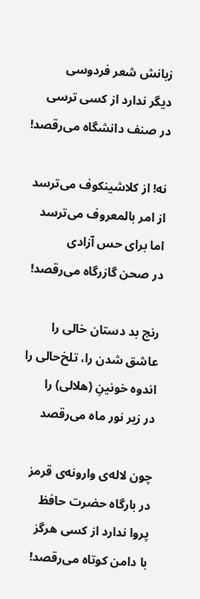زبانش شعر فردوسی
دیگر ندارد از کسی ترسی
در صنف دانشگاه می‌رقصد!

نه! از کلاشینکوف می‌ترسد
از امر بالمعروف می‌ترسد
اما برای حس آزادی
در صحن گازرگاه می‌رقصد!

رنج بد دستان خالی را
عاشق شدن را، تلخ‌حالی را
اندوه خونینِ (هلالی) را
در زیر نور ماه می‌رقصد

چون لاله‌ی وارونه‌ی قرمز
در بارگاه حضرت حافظ
پروا ندارد از کسی هرگز
با دامن کوتاه می‌رقصد!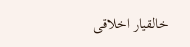خالقیار اخلاقی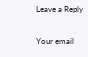Leave a Reply

Your email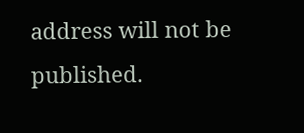address will not be published.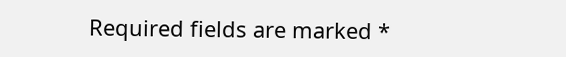Required fields are marked *